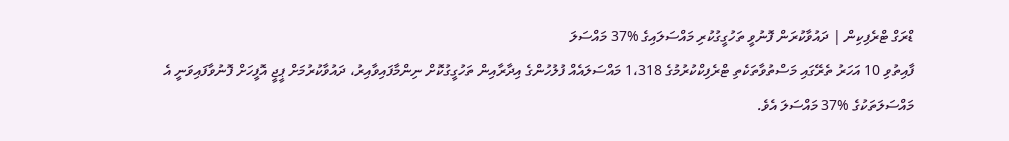ޑްރަގް ޓްރެފިކިން | ދައުވާކުރަން ފޮނުވީ ތަހުގީގުކުރި މައްސަލައިގެ %37 މައްސަލަ
ފާއިތުވި 10 އަހަރު ތެރޭގައި މަސްތުވާތަކެތި ޓްރެފިކްކުރުމުގެ 1،318 މައްސަލައެއް ފުލުހުންގެ އިދާރާއިން ތަހުގީގުކޮށް ނިންމާފައިވާއިރު، ދައުވާކުރުމަށް ޕީޖީ އޮފީހަށް ފޮނުވާފައިވަނީ އެ މައްސަލަތަކުގެ %37 މައްސަލަ އެވެ.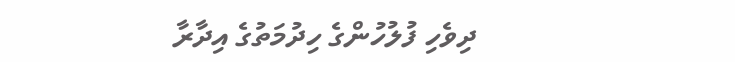ދިވެހި ފުލުހުންގެ ހިދުމަތުގެ އިދާރާ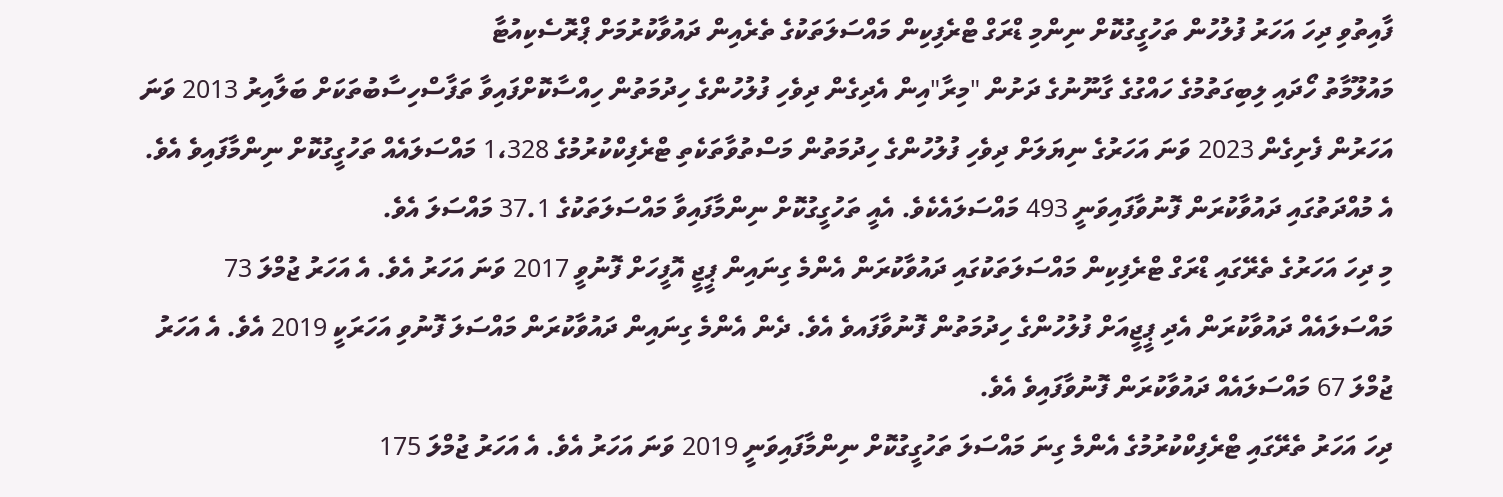ފާއިތުވި ދިހަ އަހަރު ފުލުހުން ތަހުގީގުކޮށް ނިންމި ޑްރަގް ޓްރެފިކިން މައްސަލަތަކުގެ ތެރެއިން ދައުވާކުރުމަށް ޕްރޮސެކިއުޓާ
މައުލޫމާތު ހޯދައި ލިބިގަތުމުގެ ހައްގުގެ ގާނޫނުގެ ދަށުން "މިރާ"އިން އެދިގެން ދިވެހި ފުލުހުންގެ ހިދުމަތުން ހިއްސާކޮށްފައިވާ ތަފާސްހިސާބުތަކަށް ބަލާއިރު 2013 ވަނަ އަހަރުން ފެށިގެން 2023 ވަނަ އަހަރުގެ ނިޔަލަށް ދިވެހި ފުލުހުންގެ ހިދުމަތުން މަސްތުވާތަކެތި ޓްރެފިކްކުރުމުގެ 1،328 މައްސަލައެއް ތަހުގީގުކޮށް ނިންމާފައިވެ އެވެ.
އެ މުއްދަތުގައި ދައުވާކުރަން ފޮނުވާފައިވަނީ 493 މައްސަލައެކެވެ. އެއީ ތަހުގީގުކޮށް ނިންމާފައިވާ މައްސަލަތަކުގެ 37.1 މައްސަލަ އެވެ.
މި ދިހަ އަހަރުގެ ތެރޭގައި ޑްރަގް ޓްރެފިކިން މައްސަލަތަކުގައި ދައުވާކުރަން އެންމެ ގިނައިން ޕީޖީ އޮފީހަށް ފޮނުވީ 2017 ވަނަ އަހަރު އެވެ. އެ އަހަރު ޖުމްލަ 73 މައްސަލައެއް ދައުވާކުރަން އެދި ޕީޖީއަށް ފުލުހުންގެ ހިދުމަތުން ފޮނުވާފައވެ އެވެ. ދެން އެންމެ ގިނައިން ދައުވާކުރަން މައްސަލަ ފޮނުވި އަހަރަކީ 2019 އެވެ. އެ އަހަރު ޖުމްލަ 67 މައްސަލައެއް ދައުވާކުރަން ފޮނުވާފައިވެ އެވެ.
ދިހަ އަހަރު ތެރޭގައި ޓްރެފިކްކުރުމުގެ އެންމެ ގިނަ މައްސަލަ ތަހުގީގުކޮށް ނިންމާފައިވަނީ 2019 ވަނަ އަހަރު އެވެ. އެ އަހަރު ޖުމްލަ 175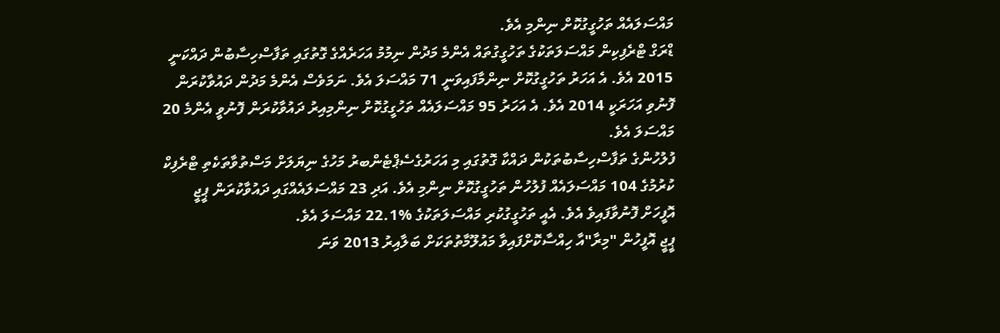މައްސަލައެއް ތަހުގީގުކޮށް ނިންމި އެވެ.
ޑްރަގް ޓްރެފިކިން މައްސަލަތަކުގެ ތަހުގީގުތައް އެންމެ މަދުން ނިމުމު އަހަރެއްގެ ގޮތުގައި ތަފާސްހިސާބުން ދައްކަނީ 2015 އެވެ. އެ އަހަރު ތަހުގީގުކޮށް ނިންމާފައިވަނީ 71 މައްސަލަ އެވެ. ނަމަވެސް އެންމެ މަދުން ދައުވާކުރަން ފޮނުވި އަހަރަކީ 2014 އެވެ. އެ އަހަރު 95 މައްސަލައެއް ތަހުގީގުކޮށް ނިންމިއިރު ދައުވާކުރަން ފޮނުވީ އެންމެ 20 މައްސަލަ އެވެ.
ފުލުހުންގެ ތަފާސްހިސާބުތަކުން ދައްކާ ގޮތުގައި މި އަހަރުގެސެޕްޓެންބރު މަހުގެ ނިޔަލަށް މަސްތުވާތަކެތި ޓްރެފިކް ކުރުމުގެ 104 މައްސަލައެއް ފުލުހުން ތަހުގީގުކޮށް ނިންމި އެވެ. އަދި 23 މައްސަލައެއްގައި ދައުވާކުރަން ޕީޖީ އޮފީހަށް ފޮނުވާފައިވެ އެވެ. އެއީ ތަހުގީގުކުރި މައްސަލަތަކުގެ %22.1 މައްސަލަ އެވެ.
ޕީޖީ އޮފީހުން "މިރާ"އާ ހިއްސާކޮށްފައިވާ މައުލޫމާތުތަކަށް ބަލާއިރު 2013 ވަނަ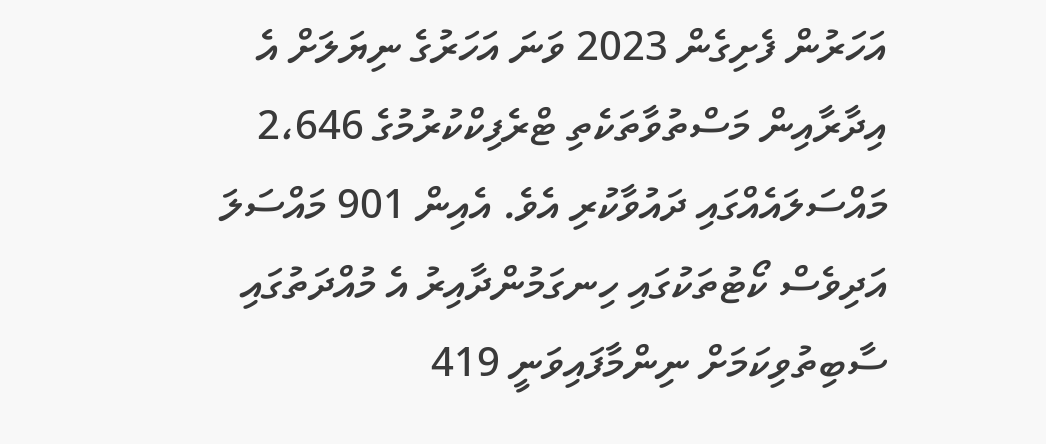އަހަރުން ފެށިގެން 2023 ވަނަ އަހަރުގެ ނިޔަލަށް އެ އިދާރާއިން މަސްތުވާތަކެތި ޓްރެފިކްކުރުމުގެ 2،646 މައްސަލައެއްގައި ދައުވާކުރި އެވެ. އެއިން 901 މައްސަލަ އަދިވެސް ކޯޓުތަކުގައި ހިނގަމުންދާއިރު އެ މުއްދަތުގައި ސާބިތުވިކަމަށް ނިންމާފައިވަނީ 419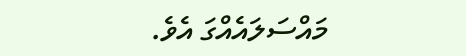މައްސަލައެއްގަ އެވެ.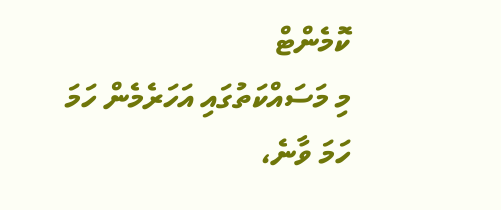ކޮމެންޓް
މި މަސައްކަތުގައި އަހަރެމެން ހަމަ ހަމަ ވާނެ،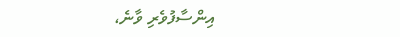އިންސާފުވެރި ވާނެ،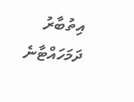އިތުބާރު ދަމަހައްޓާނެ